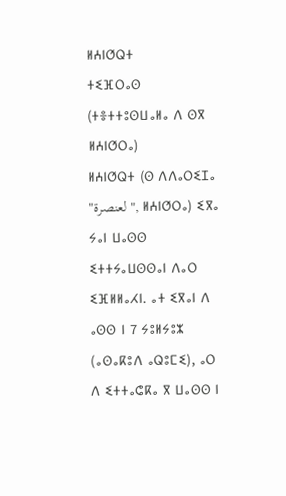ⵍⵄⵏⵚⵕⵜ
ⵜⵉⴼⵔⴰⵙ
(ⵜⴻⵜⵜⵓⵙⵡⴰⵍⴰ ⴷ ⵙⴳ ⵍⵄⵏⵚⵔⴰ)
ⵍⵄⵏⵚⵕⵜ (ⵙ ⴷⴷⴰⵔⵉⵊⴰ "لعنصرة", ⵍⵄⵏⵚⵔⴰ) ⵉⴳⴰ ⵢⴰⵏ ⵡⴰⵙⵙ ⵉⵜⵜⵢⴰⵡⵙⵙⴰⵏ ⴷⴰⵔ ⵉⴼⵍⵍⴰⵃⵏ. ⴰⵜ ⵉⴳⴰⵏ ⴷ ⴰⵙⵙ ⵏ 7 ⵢⵓⵍⵢⵓⵣ (ⴰⵙⴰⴽⵓⴷ ⴰⵕⵓⵎⵉ), ⴰⵔ ⴷ ⵉⵜⵜⴰⵛⴽⴰ ⴳ ⵡⴰⵙⵙ ⵏ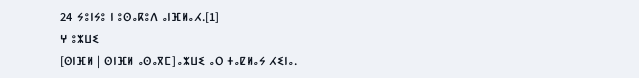24 ⵢⵓⵏⵢⵓ ⵏ ⵓⵙⴰⴽⵓⴷ ⴰⵏⴼⵍⴰⵃ.[1]
ⵖ ⵓⵣⵡⵉ
[ⵙⵏⴼⵍ | ⵙⵏⴼⵍ ⴰⵙⴰⴳⵎ]ⴰⵣⵡⵉ ⴰⵔ ⵜⴰⵇⵍⴰⵢ ⵃⵉⵏⴰ.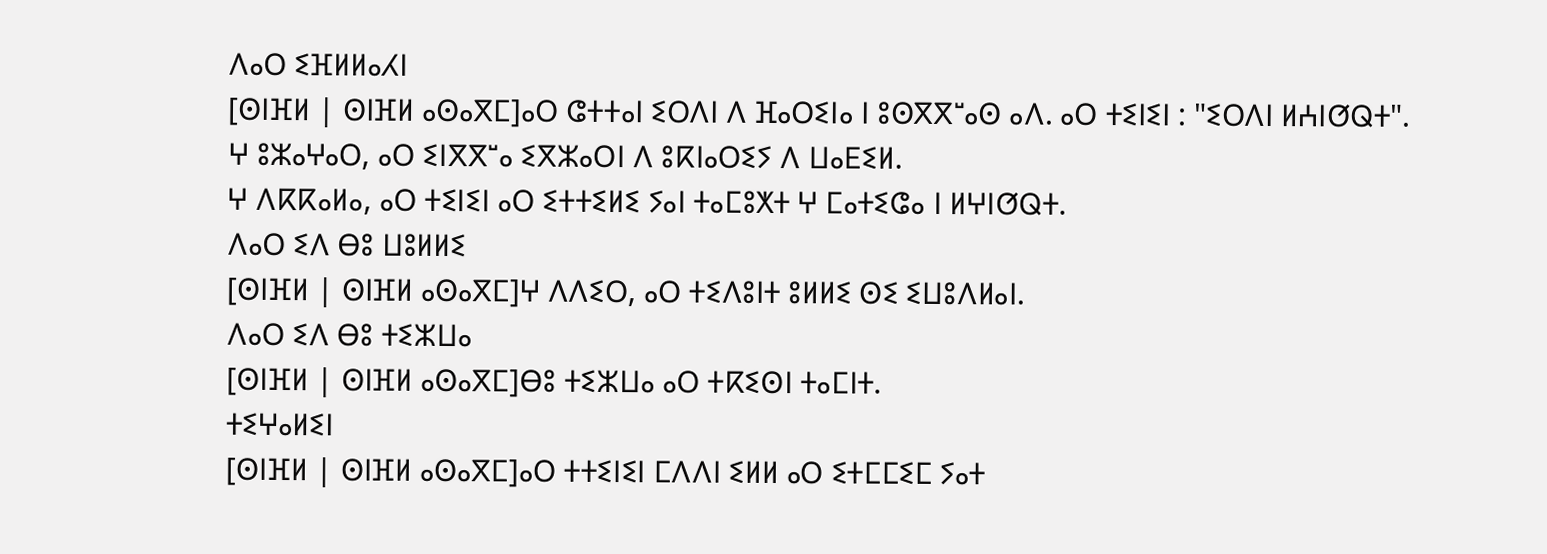ⴷⴰⵔ ⵉⴼⵍⵍⴰⵃⵏ
[ⵙⵏⴼⵍ | ⵙⵏⴼⵍ ⴰⵙⴰⴳⵎ]ⴰⵔ ⵛⵜⵜⴰⵏ ⵉⵔⴷⵏ ⴷ ⴼⴰⵔⵉⵏⴰ ⵏ ⵓⵙⴳⴳⵯⴰⵙ ⴰⴷ. ⴰⵔ ⵜⵉⵏⵉⵏ : "ⵉⵔⴷⵏ ⵍⵄⵏⵚⵕⵜ".
ⵖ ⵓⵣⴰⵖⴰⵔ, ⴰⵔ ⵉⵏⴳⴳⵯⴰ ⵉⴳⵣⴰⵔⵏ ⴷ ⵓⴽⵏⴰⵔⵉⵢ ⴷ ⵡⴰⴹⵉⵍ.
ⵖ ⴷⴽⴽⴰⵍⴰ, ⴰⵔ ⵜⵉⵏⵉⵏ ⴰⵔ ⵉⵜⵜⵉⵍⵉ ⵢⴰⵏ ⵜⴰⵎⵓⵅⵜ ⵖ ⵎⴰⵜⵉⵛⴰ ⵏ ⵍⵖⵏⵚⵕⵜ.
ⴷⴰⵔ ⵉⴷ ⴱⵓ ⵡⵓⵍⵍⵉ
[ⵙⵏⴼⵍ | ⵙⵏⴼⵍ ⴰⵙⴰⴳⵎ]ⵖ ⴷⴷⵉⵔ, ⴰⵔ ⵜⵉⴷⵓⵏⵜ ⵓⵍⵍⵉ ⵙⵉ ⵉⵡⵓⴷⵍⴰⵏ.
ⴷⴰⵔ ⵉⴷ ⴱⵓ ⵜⵉⵣⵡⴰ
[ⵙⵏⴼⵍ | ⵙⵏⴼⵍ ⴰⵙⴰⴳⵎ]ⴱⵓ ⵜⵉⵣⵡⴰ ⴰⵔ ⵜⴽⵉⵙⵏ ⵜⴰⵎⵏⵜ.
ⵜⵉⵖⴰⵍⵉⵏ
[ⵙⵏⴼⵍ | ⵙⵏⴼⵍ ⴰⵙⴰⴳⵎ]ⴰⵔ ⵜⵜⵉⵏⵉⵏ ⵎⴷⴷⵏ ⵉⵍⵍ ⴰⵔ ⵉⵜⵎⵎⵉⵎ ⵢⴰⵜ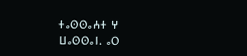ⵜⴰⵙⵙⴰⵄⵜ ⵖ ⵡⴰⵙⵙⴰⵏ. ⴰⵔ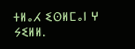ⵜⵍⴰⵃ ⵉⵙⵍⵎⴰⵏ ⵖ ⵢⵉⵍⵍ.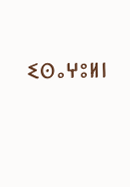ⵉⵙⴰⵖⵓⵍⵏ